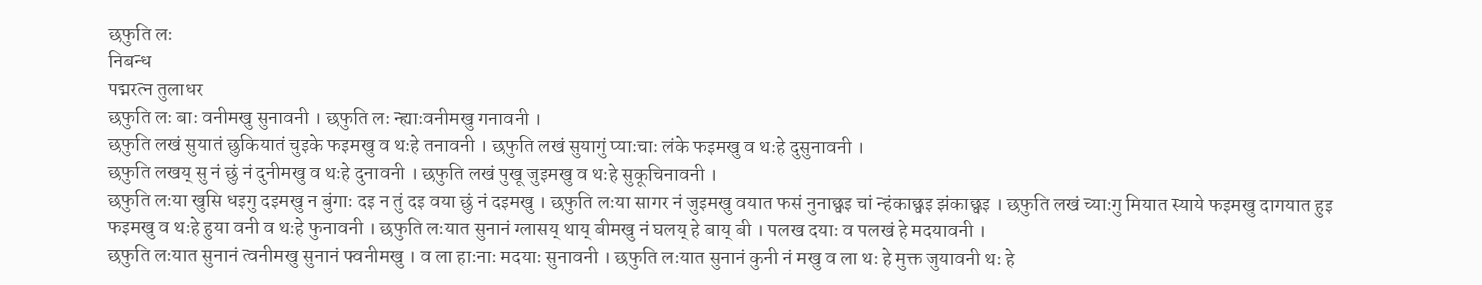छफुति लः
निबन्ध
पद्मरत्न तुलाधर
छफुति लः बाः वनीमखु सुनावनी । छफुति लः न्ह्याःवनीमखु गनावनी ।
छफुति लखं सुयातं छुकियातं चुइके फइमखु व थःहे तनावनी । छफुति लखं सुयागुं प्याःचाः लंके फइमखु व थःहे दुसुनावनी ।
छफुति लखय् सु नं छुं नं दुनीमखु व थःहे दुनावनी । छफुति लखं पुखू जुइमखु व थःहे सुकूचिनावनी ।
छफुति लःया खुसि धइगु दइमखु न बुंगाः दइ न तुं दइ वया छुं नं दइमखु । छफुति लःया सागर नं जुइमखु वयात फसं नुनाछ्वइ चां न्हंकाछ्वइ झंकाछ्वइ । छफुति लखं च्याःगु मियात स्याये फइमखु दागयात हुइ फइमखु व थःहे हुया वनी व थःहे फुनावनी । छफुति लःयात सुनानं ग्लासय् थाय् बीमखु नं घलय् हे बाय् बी । पलख दयाः व पलखं हे मदयावनी ।
छफुति लःयात सुनानं त्वनीमखु सुनानं फ्वनीमखु । व ला हाःनाः मदयाः सुनावनी । छफुति लःयात सुनानं कुनी नं मखु व ला थः हे मुक्त जुयावनी थः हे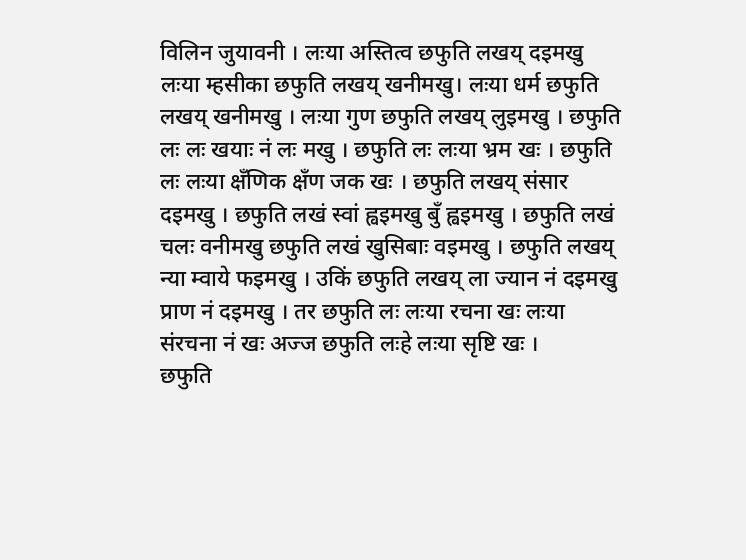विलिन जुयावनी । लःया अस्तित्व छफुति लखय् दइमखु लःया म्हसीका छफुति लखय् खनीमखु। लःया धर्म छफुति लखय् खनीमखु । लःया गुण छफुति लखय् लुइमखु । छफुति लः लः खयाः नं लः मखु । छफुति लः लःया भ्रम खः । छफुति लः लःया क्षँणिक क्षँण जक खः । छफुति लखय् संसार दइमखु । छफुति लखं स्वां ह्वइमखु बुँ ह्वइमखु । छफुति लखं चलः वनीमखु छफुति लखं खुसिबाः वइमखु । छफुति लखय् न्या म्वाये फइमखु । उकिं छफुति लखय् ला ज्यान नं दइमखु प्राण नं दइमखु । तर छफुति लः लःया रचना खः लःया संरचना नं खः अज्ज छफुति लःहे लःया सृष्टि खः ।
छफुति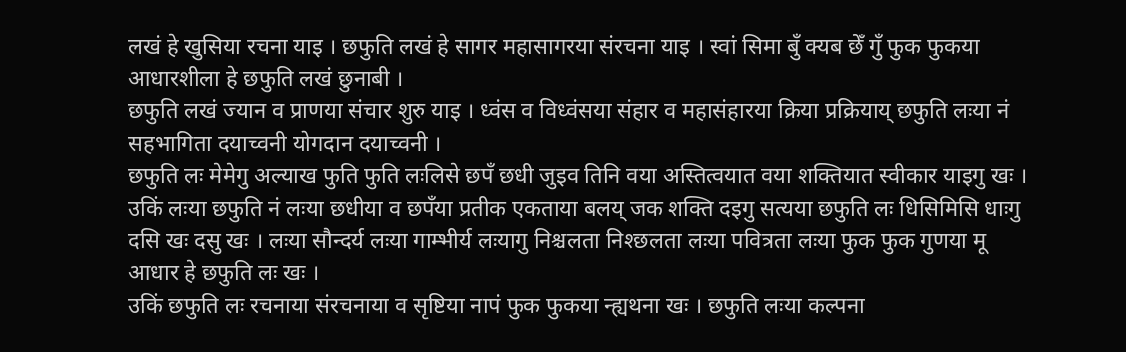लखं हे खुसिया रचना याइ । छफुति लखं हे सागर महासागरया संरचना याइ । स्वां सिमा बुँ क्यब छेँ गुँ फुक फुकया आधारशीला हे छफुति लखं छुनाबी ।
छफुति लखं ज्यान व प्राणया संचार शुरु याइ । ध्वंस व विध्वंसया संहार व महासंहारया क्रिया प्रक्रियाय् छफुति लःया नं सहभागिता दयाच्वनी योगदान दयाच्वनी ।
छफुति लः मेमेगु अल्याख फुति फुति लःलिसे छपँ छधी जुइव तिनि वया अस्तित्वयात वया शक्तियात स्वीकार याइगु खः । उकिं लःया छफुति नं लःया छधीया व छपँया प्रतीक एकताया बलय् जक शक्ति दइगु सत्यया छफुति लः धिसिमिसि धाःगु दसि खः दसु खः । लःया सौन्दर्य लःया गाम्भीर्य लःयागु निश्चलता निश्छलता लःया पवित्रता लःया फुक फुक गुणया मू आधार हे छफुति लः खः ।
उकिं छफुति लः रचनाया संरचनाया व सृष्टिया नापं फुक फुकया न्ह्यथना खः । छफुति लःया कल्पना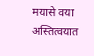मयासे वया अस्तित्वयात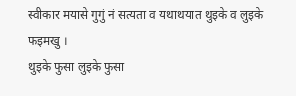स्वीकार मयासे गुगुं नं सत्यता व यथाथयात थुइके व लुइके फइमखु ।
थुइके फुसा लुइके फुसा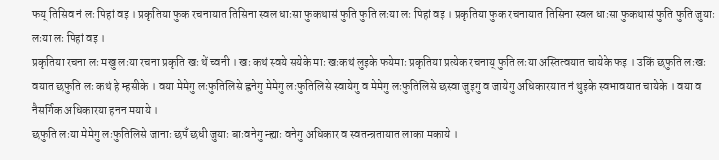फय् तिसिव नं लः पिहां वइ । प्रकृतिया फुक रचनायात तिसिना स्वल धाःसा फुकथासं फुति फुति लःया लः पिहां वइ । प्रकृतिया फुक रचनायात तिसिना स्वल धाःसा फुकथासं फुति फुति जुयाः लःया लः पिहां वइ ।
प्रकृतिया रचना लः मखु लःया रचना प्रकृति खः थें च्वनी । खः कथं स्वये सयेके माः खःकथं लुइके फयेमाः प्रकृतिया प्रत्येक रचनाय् फुति लःया अस्तित्वयात चायेके फइ । उकिं छफुति लःखः वयात छफुति लः कथं हे म्हसीके । वया मेमेगु लःफुतिलिसे ह्वनेगु मेमेगु लःफुतिलिसे स्वायेगु व मेमेगु लःफुतिलिसे छस्वा जुइगु व जायेगु अधिकारयात नं थुइके स्वभावयात चायेके । वया व नैसर्गिक अधिकारया हनन मयाये ।
छफुति लःया मेमेगु लःफुतिलिसे जानाः छपँ छधी जुयाः बाःवनेगु न्ह्याः वनेगु अधिकार व स्वतन्त्रतायात लाका मकाये ।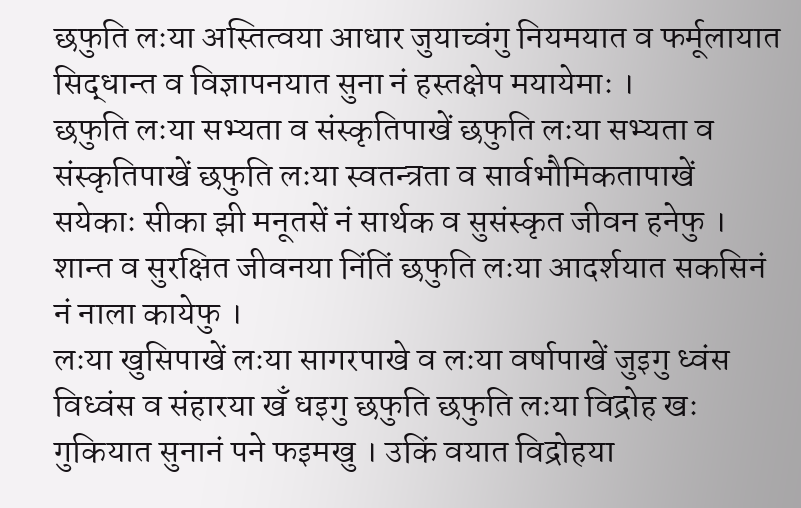छफुति लःया अस्तित्वया आधार जुयाच्वंगु नियमयात व फर्मूलायात सिद्धान्त व विज्ञापनयात सुना नं हस्तक्षेप मयायेमाः ।
छफुति लःया सभ्यता व संस्कृतिपाखें छफुति लःया सभ्यता व संस्कृतिपाखें छफुति लःया स्वतन्त्रता व सार्वभौमिकतापाखें सयेकाः सीका झी मनूतसें नं सार्थक व सुसंस्कृत जीवन हनेफु । शान्त व सुरक्षित जीवनया निंतिं छफुति लःया आदर्शयात सकसिनं नं नाला कायेफु ।
लःया खुसिपाखें लःया सागरपाखे व लःया वर्षापाखें जुइगु ध्वंस विध्वंस व संहारया खँ धइगु छफुति छफुति लःया विद्रोह खः गुकियात सुनानं पने फइमखु । उकिं वयात विद्रोहया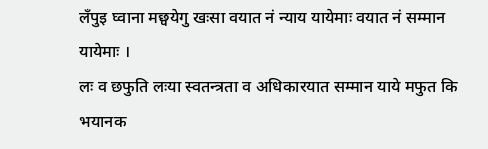लँपुइ घ्वाना मछ्वयेगु खःसा वयात नं न्याय यायेमाः वयात नं सम्मान यायेमाः ।
लः व छफुति लःया स्वतन्त्रता व अधिकारयात सम्मान याये मफुत कि भयानक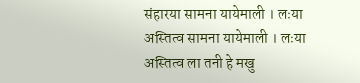संहारया सामना यायेमाली । लःया अस्तित्व सामना यायेमाली । लःया अस्तित्व ला तनी हे मखु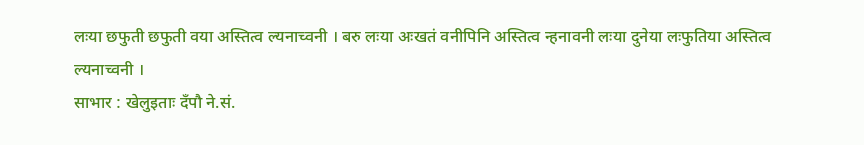लःया छफुती छफुती वया अस्तित्व ल्यनाच्वनी । बरु लःया अःखतं वनीपिनि अस्तित्व न्हनावनी लःया दुनेया लःफुतिया अस्तित्व ल्यनाच्वनी ।
साभार : खेलुइताः दँपौ ने.सं.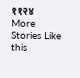११२४
More Stories Like this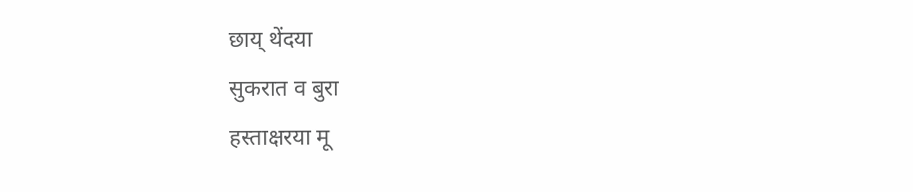छाय् थेंदया
सुकरात व बुरा
हस्ताक्षरया मू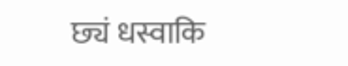छ्यं धस्वाकि